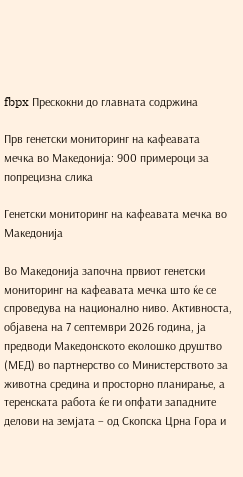fbpx Прескокни до главната содржина

Прв генетски мониторинг на кафеавата мечка во Македонија: 900 примероци за попрецизна слика

Генетски мониторинг на кафеавата мечка во Македонија

Во Македонија започна првиот генетски мониторинг на кафеавата мечка што ќе се спроведува на национално ниво. Активноста, објавена на 7 септември 2026 година, ја предводи Македонското еколошко друштво (МЕД) во партнерство со Министерството за животна средина и просторно планирање, а теренската работа ќе ги опфати западните делови на земјата – од Скопска Црна Гора и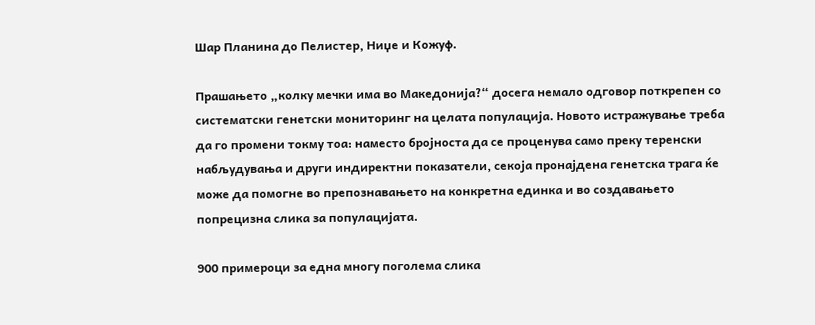Шар Планина до Пелистер, Ниџе и Кожуф.

Прашањето „колку мечки има во Македонија?“ досега немало одговор поткрепен со систематски генетски мониторинг на целата популација. Новото истражување треба да го промени токму тоа: наместо бројноста да се проценува само преку теренски набљудувања и други индиректни показатели, секоја пронајдена генетска трага ќе може да помогне во препознавањето на конкретна единка и во создавањето попрецизна слика за популацијата.

900 примероци за една многу поголема слика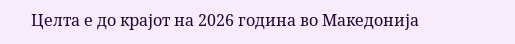Целта е до крајот на 2026 година во Македонија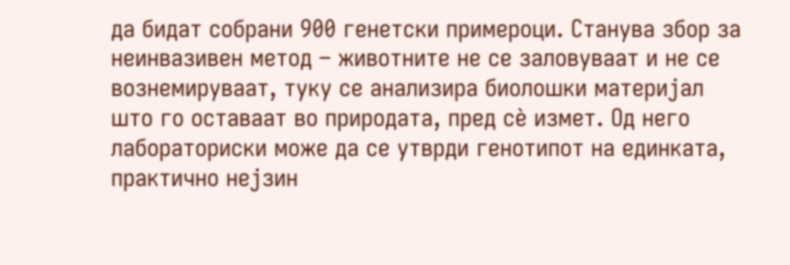да бидат собрани 900 генетски примероци. Станува збор за неинвазивен метод – животните не се заловуваат и не се вознемируваат, туку се анализира биолошки материјал што го оставаат во природата, пред сè измет. Од него лабораториски може да се утврди генотипот на единката, практично нејзин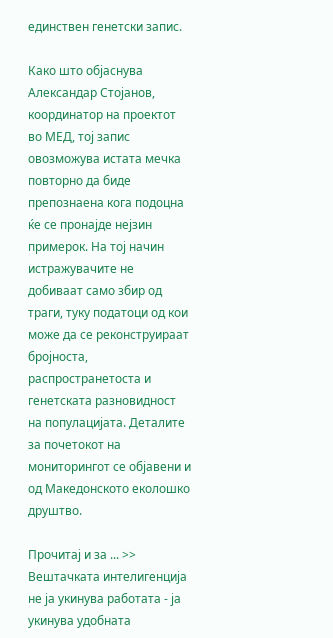единствен генетски запис.

Како што објаснува Александар Стојанов, координатор на проектот во МЕД, тој запис овозможува истата мечка повторно да биде препознаена кога подоцна ќе се пронајде нејзин примерок. На тој начин истражувачите не добиваат само збир од траги, туку податоци од кои може да се реконструираат бројноста, распространетоста и генетската разновидност на популацијата. Деталите за почетокот на мониторингот се објавени и од Македонското еколошко друштво.

Прочитај и за ... >>  Вештачката интелигенција не ја укинува работата - ја укинува удобната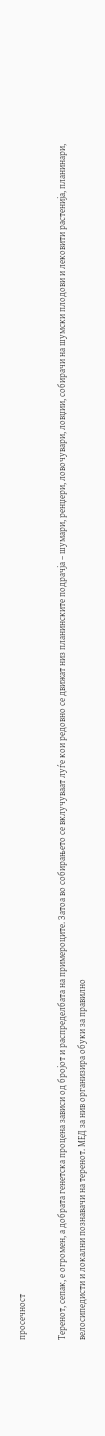просечност

Теренот, сепак, е огромен, а добрата генетска процена зависи од бројот и распределбата на примероците. Затоа во собирањето се вклучуваат луѓе кои редовно се движат низ планинските подрачја – шумари, ренџери, ловочувари, ловџии, собирачи на шумски плодови и лековити растенија, планинари, велосипедисти и локални познавачи на теренот. МЕД за нив организира обуки за правилно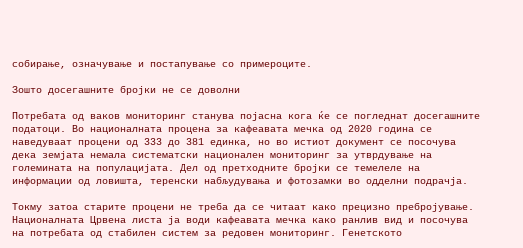собирање, означување и постапување со примероците.

Зошто досегашните бројки не се доволни

Потребата од ваков мониторинг станува појасна кога ќе се погледнат досегашните податоци. Во националната процена за кафеавата мечка од 2020 година се наведуваат процени од 333 до 381 единка, но во истиот документ се посочува дека земјата немала систематски национален мониторинг за утврдување на големината на популацијата. Дел од претходните бројки се темелеле на информации од ловишта, теренски набљудувања и фотозамки во одделни подрачја.

Токму затоа старите процени не треба да се читаат како прецизно пребројување. Националната Црвена листа ја води кафеавата мечка како ранлив вид и посочува на потребата од стабилен систем за редовен мониторинг. Генетското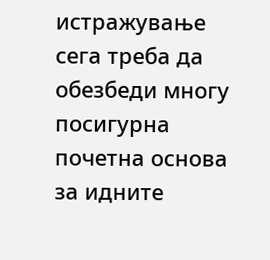истражување сега треба да обезбеди многу посигурна почетна основа за идните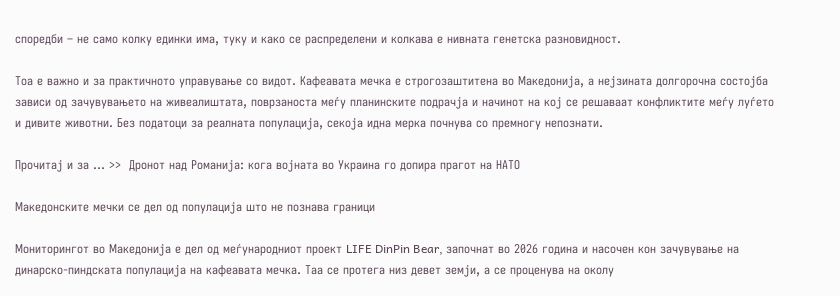споредби – не само колку единки има, туку и како се распределени и колкава е нивната генетска разновидност.

Тоа е важно и за практичното управување со видот. Кафеавата мечка е строгозаштитена во Македонија, а нејзината долгорочна состојба зависи од зачувувањето на живеалиштата, поврзаноста меѓу планинските подрачја и начинот на кој се решаваат конфликтите меѓу луѓето и дивите животни. Без податоци за реалната популација, секоја идна мерка почнува со премногу непознати.

Прочитај и за ... >>  Дронот над Романија: кога војната во Украина го допира прагот на НАТО

Македонските мечки се дел од популација што не познава граници

Мониторингот во Македонија е дел од меѓународниот проект LIFE DinPin Bear, започнат во 2026 година и насочен кон зачувување на динарско-пиндската популација на кафеавата мечка. Таа се протега низ девет земји, а се проценува на околу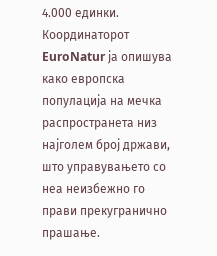4.000 единки. Координаторот EuroNatur ја опишува како европска популација на мечка распространета низ најголем број држави, што управувањето со неа неизбежно го прави прекугранично прашање.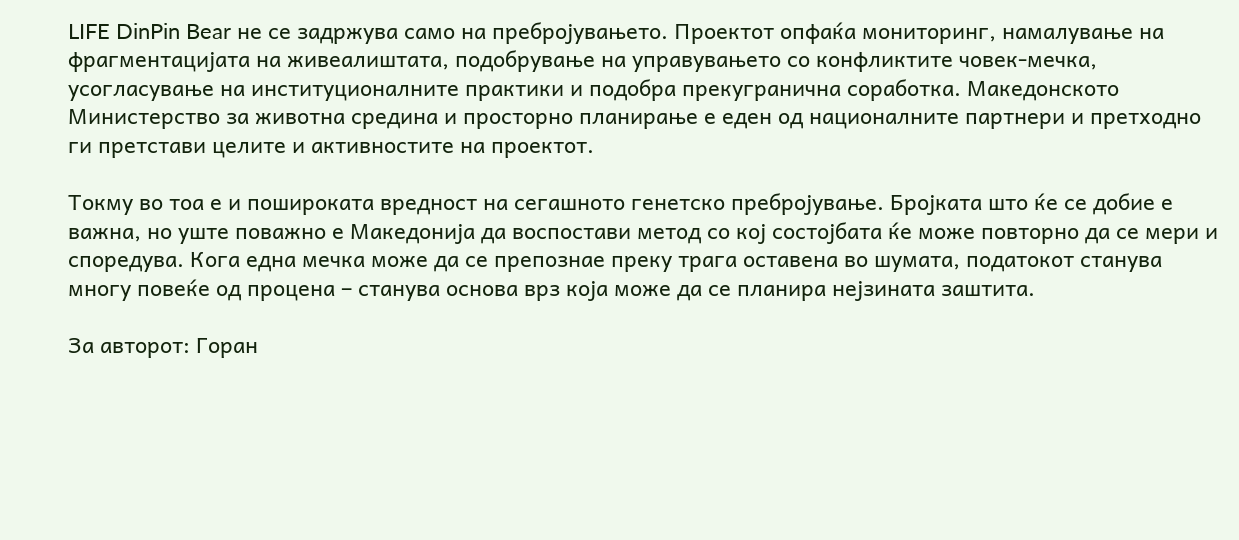LIFE DinPin Bear не се задржува само на пребројувањето. Проектот опфаќа мониторинг, намалување на фрагментацијата на живеалиштата, подобрување на управувањето со конфликтите човек-мечка, усогласување на институционалните практики и подобра прекугранична соработка. Македонското Министерство за животна средина и просторно планирање е еден од националните партнери и претходно ги претстави целите и активностите на проектот.

Токму во тоа е и пошироката вредност на сегашното генетско пребројување. Бројката што ќе се добие е важна, но уште поважно е Македонија да воспостави метод со кој состојбата ќе може повторно да се мери и споредува. Кога една мечка може да се препознае преку трага оставена во шумата, податокот станува многу повеќе од процена – станува основа врз која може да се планира нејзината заштита.

За авторот: Горан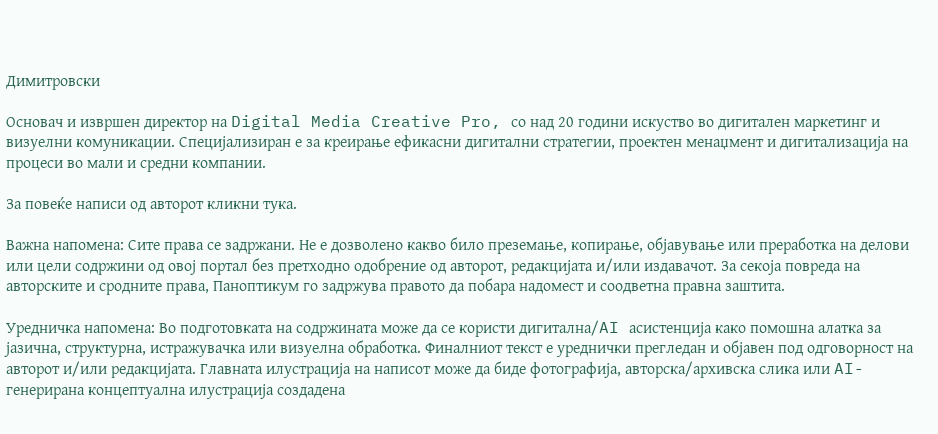Димитровски

Основач и извршен директор на Digital Media Creative Pro, со над 20 години искуство во дигитален маркетинг и визуелни комуникации. Специјализиран е за креирање ефикасни дигитални стратегии, проектен менаџмент и дигитализација на процеси во мали и средни компании.

За повеќе написи од авторот кликни тука.

Важна напомена: Сите права се задржани. Не е дозволено какво било преземање, копирање, објавување или преработка на делови или цели содржини од овој портал без претходно одобрение од авторот, редакцијата и/или издавачот. За секоја повреда на авторските и сродните права, Паноптикум го задржува правото да побара надомест и соодветна правна заштита.

Уредничка напомена: Во подготовката на содржината може да се користи дигитална/AI асистенција како помошна алатка за јазична, структурна, истражувачка или визуелна обработка. Финалниот текст е уреднички прегледан и објавен под одговорност на авторот и/или редакцијата. Главната илустрација на написот може да биде фотографија, авторска/архивска слика или AI-генерирана концептуална илустрација создадена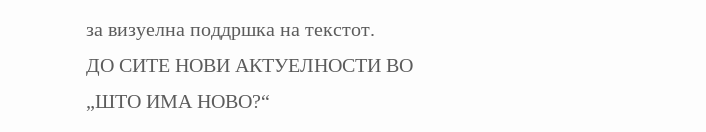за визуелна поддршка на текстот.
ДО СИТЕ НОВИ АКТУЕЛНОСТИ ВО „ШТО ИМА НОВО?“